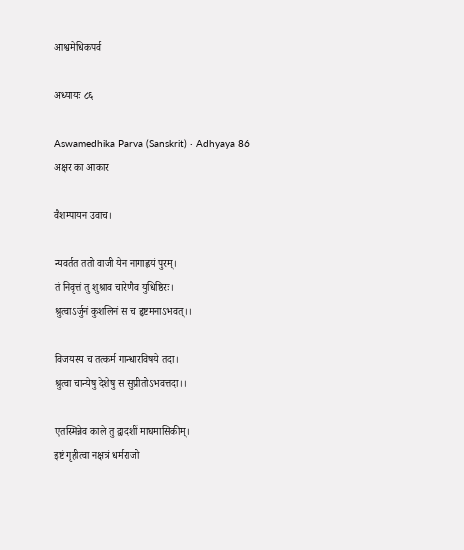आश्वमेधिकपर्व

अध्यायः ८६

Aswamedhika Parva (Sanskrit) · Adhyaya 86
अक्षर का आकार

वैशम्पायन उवाच।

न्यवर्तत ततो वाजी येन नागाह्वयं पुरम्।
तं निवृत्तं तु शुश्राव चारेणैव युधिष्ठिरः।
श्रुत्वाऽर्जुनं कुशलिनं स च हृष्टमनाऽभवत्।।

विजयस्य च तत्कर्म गान्धारविषये तदा।
श्रुत्वा चान्येषु देशेषु स सुप्रीतोऽभवत्तदा।।

एतस्मिन्नेव काले तु द्वादशीं माघमासिकीम्।
इष्टं गृहीत्वा नक्षत्रं धर्मराजो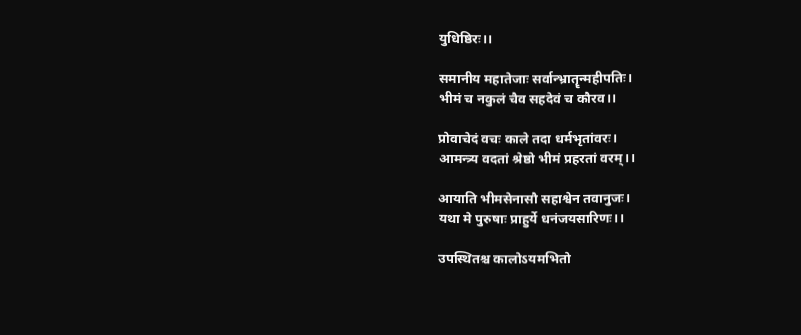युधिष्ठिरः।।

समानीय महातेजाः सर्वान्भ्रातॄन्महीपतिः।
भीमं च नकुलं चैव सहदेवं च कौरव।।

प्रोवाचेदं वचः काले तदा धर्मभृतांवरः।
आमन्त्र्य वदतां श्रेष्ठो भीमं प्रहरतां वरम्।।

आयाति भीमसेनासौ सहाश्वेन तवानुजः।
यथा मे पुरुषाः प्राहुर्ये धनंजयसारिणः।।

उपस्थितश्च कालोऽयमभितो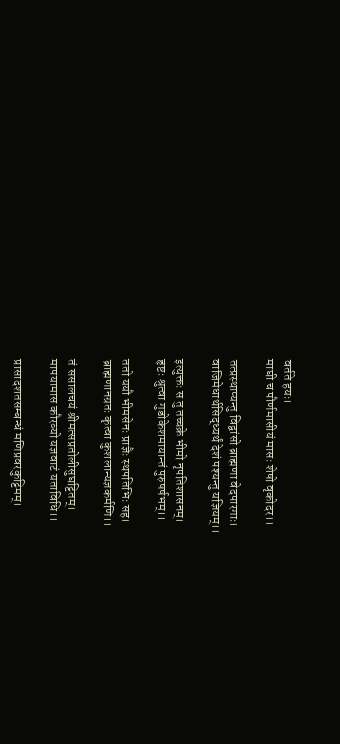वर्तते हयः।
माघी च पौर्णमासीयं मासः शेषो वृकोदर।।

तत्प्रस्थाप्यन्तु विद्वांसो ब्राह्मणा वेदपारगाः।
वाजिमेधार्थसिद्ध्यर्थं देशं पश्यन्तु यज्ञियम्।।

इत्युक्तः स तु तच्चक्रे भीमो नृपतिशासनम्।
हृष्टः श्रुत्वा गुडोकेशमायान्तं पुरुषर्षभम्।।

ततो ययौ भीमसेनः प्राज्ञैः स्थपतिभिः सह।
ब्राह्मणानग्रतः कृत्वा कुशलान्यज्ञकर्मणि।।

तं ससालचयं श्रीमत्सप्रतोलीसुघट्टितम्।
मापयामास कौरव्यो यज्ञवाटं यताविधि।।

प्रासादशतसम्बन्धं मणिप्रवरकुट्टिमम्।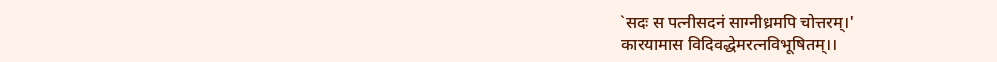`सदः स पत्नीसदनं साग्नीध्रमपि चोत्तरम्।'
कारयामास विदिवद्धेमरत्नविभूषितम्।।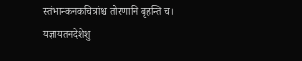स्तंभान्कनकचित्रांश्च तोरणानि बृहन्ति च।
यज्ञायतनदेशेशु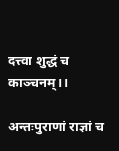दत्त्वा शुद्धं च काञ्चनम्।।

अन्तःपुराणां राज्ञां च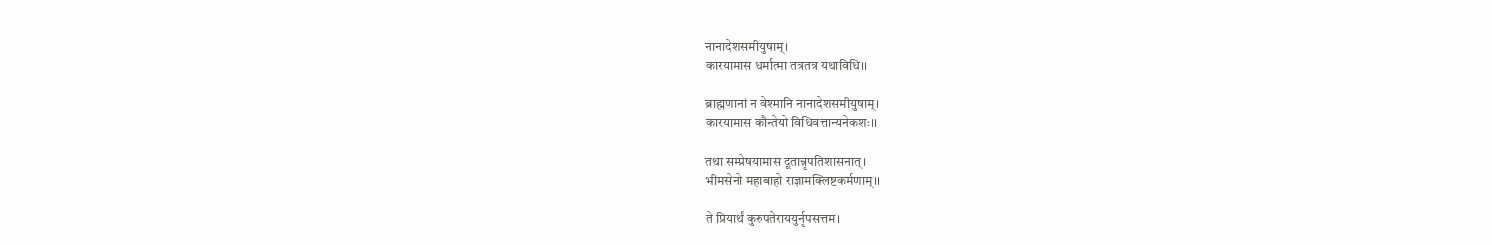नानादेशसमीयुषाम्।
कारयामास धर्मात्मा तत्रतत्र यथाविधि।।

ब्राह्मणानां न वेश्मानि नानादेशसमीयुषाम्।
कारयामास कौन्तेयो विधिवत्तान्यनेकशः।।

तथा सम्प्रेषयामास दूतान्नृपतिशासनात्।
भीमसेनो महाबाहो राज्ञामक्लिष्टकर्मणाम्।।

ते प्रियार्थं कुरुपतेराययुर्नृपसत्तम।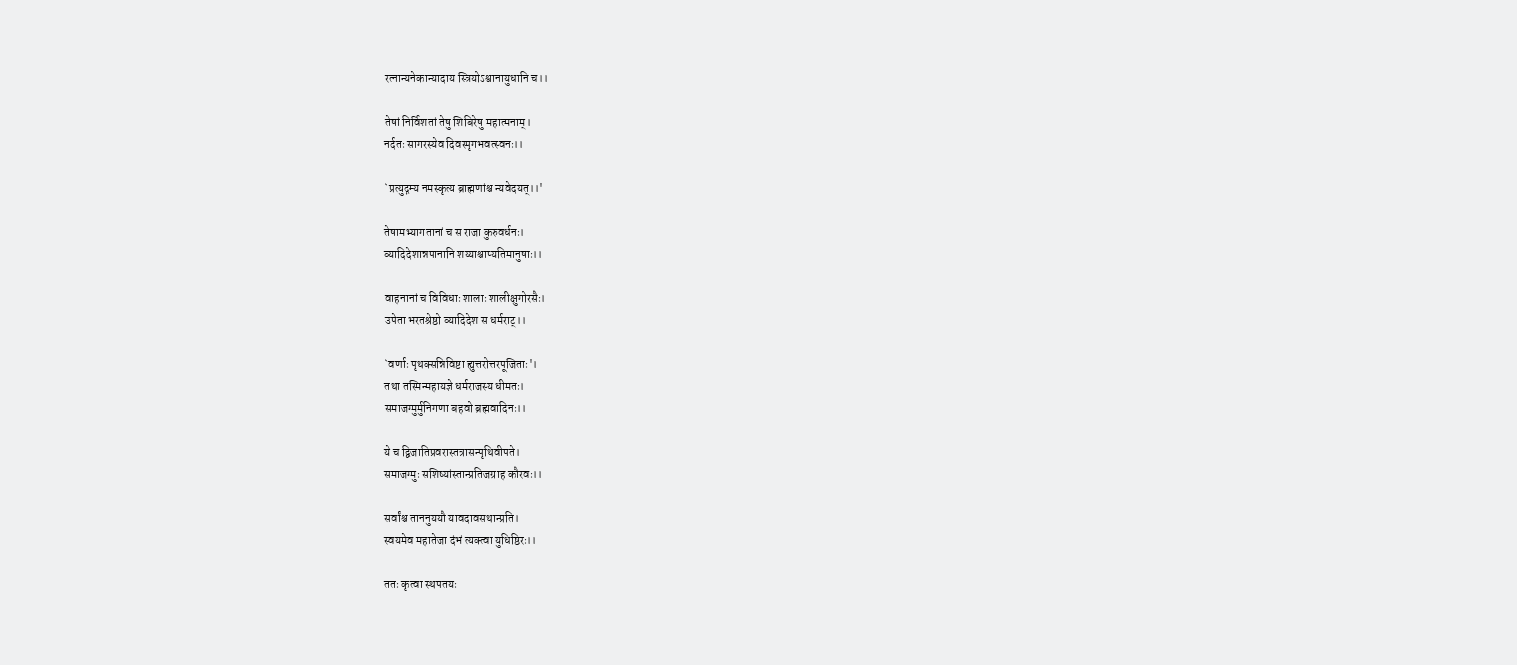रत्नान्यनेकान्यादाय स्त्रियोऽश्वानायुधानि च।।

तेषां निर्विशतां तेषु शिबिरेषु महात्मनाम्।
नर्दतः सागरस्येव दिवस्पृगभवत्स्वनः।।

`प्रत्युद्गम्य नमस्कृत्य ब्राह्मणांश्च न्यवेदयत्।।'

तेषामभ्यागतानां च स राजा कुरुवर्धनः।
व्यादिदेशान्नपानानि शय्याश्चाप्यतिमानुषाः।।

वाहनानां च विविधाः शालाः शालीक्षुगोरसैः।
उपेता भरतश्रेष्ठो व्यादिदेश स धर्मराट्।।

`वर्णाः पृथक्सन्निविष्टा ह्युत्तरोत्तरपूजिताः'।
तथा तस्मिन्महायज्ञे धर्मराजस्य धीमतः।
समाजग्मुर्मुनिगणा बहवो ब्रह्मवादिनः।।

ये च द्विजातिप्रवरास्तत्रासन्पृथिवीपते।
समाजग्मुः सशिष्यांस्तान्प्रतिजग्राह कौरवः।।

सर्वांश्च ताननुययौ यावदावसथान्प्रति।
स्वयमेव महातेजा दंभं त्यक्त्वा युधिष्ठिरः।।

ततः कृत्वा स्थपतयः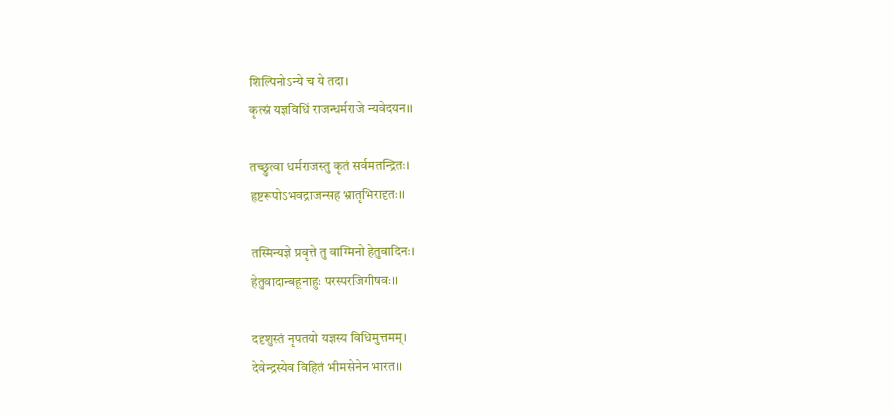शिल्पिनोऽन्ये च ये तदा।
कृत्स्नं यज्ञविधिं राजन्धर्मराजे न्यवेदयन।।

तच्छ्रुत्वा धर्मराजस्तु कृतं सर्वमतन्द्रितः।
हृष्टरूपोऽभवद्राजन्सह भ्रातृभिरादृतः।।

तस्मिन्यज्ञे प्रवृत्ते तु वाग्मिनो हेतुवादिनः।
हेतुवादान्बहूनाहुः परस्परजिगीषवः।।

ददृशुस्तं नृपतयो यज्ञस्य विधिमुत्तमम्।
देवेन्द्रस्येव विहितं भीमसेनेन भारत।।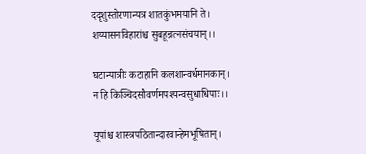ददृशुस्तोरणान्यत्र शातकुंभमयानि ते।
शय्यासनविहारांश्च सुबहून्रत्नसंचयान्।।

घटान्पात्रीः कटाहानि कलशान्वर्धमानकान्।
न हि किञ्चिदसौवर्णमपश्यन्वसुधाधिपाः।।

यूपांश्च शास्त्रपठितान्दारवान्हेमभूषितान्।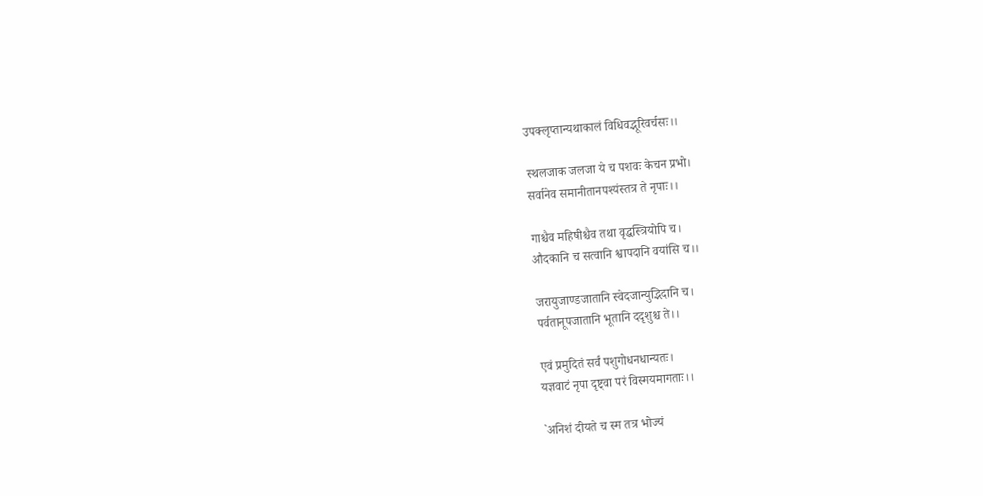उपक्लृप्तान्यथाकालं विधिवद्भूरिवर्चसः।।

स्थलजाक जलजा ये च पशवः केचन प्रभो।
सर्वानेव समानीतानपश्यंस्तत्र ते नृपाः।।

गाश्चैव महिषीश्चैव तथा वृद्धस्त्रियोपि च।
औदकानि च सत्वानि श्वापदानि वयांसि च।।

जरायुजाण्डजातानि स्वेदजान्युद्भिदानि च।
पर्वतानूपजातानि भूतानि ददृशुश्च ते।।

एवं प्रमुदितं सर्वं पशुगोधनधान्यतः।
यज्ञवाटं नृपा दृष्ट्वा परं विस्मयमागताः।।

`अनिशं दीयते च स्म तत्र भोज्यं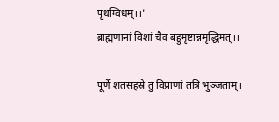पृथग्विधम्।।'
ब्राह्मणानां विशां चैव बहुमृष्टान्नमृद्धिमत्।।

पूर्णे शतसहस्रे तु विप्राणां तत्रि भुञ्जताम्।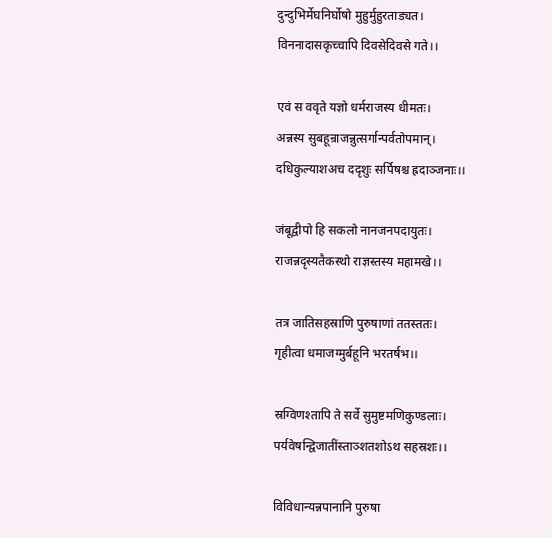दुन्दुभिर्मेघनिर्घोषो मुहुर्मुहुरताड्यत।
विननादासकृच्चापि दिवसेदिवसे गते।।

एवं स ववृते यज्ञो धर्मराजस्य धीमतः।
अन्नस्य सुबहून्राजन्नुत्सर्गान्पर्वतोपमान्।
दधिकुल्याशअच ददृशुः सर्पिषश्च ह्रदाञ्जनाः।।

जंबूद्वीपो हि सकलो नानजनपदायुतः।
राजन्नदृस्यतैकस्थो राज्ञस्तस्य महामखे।।

तत्र जातिसहस्राणि पुरुषाणां ततस्ततः।
गृहीत्वा धमाजग्मुर्बहूनि भरतर्षभ।।

स्रग्विणश्तापि ते सर्वे सुमुष्टमणिकुण्डलाः।
पर्यवेषन्द्विजातींस्ताञ्शतशोऽथ सहस्रशः।।

विविधान्यन्नपानानि पुरुषा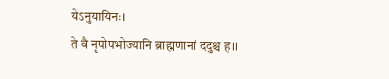येऽनुयायिनः।
ते वै नृपोपभोज्यानि ब्राह्मणानां ददुश्च ह।।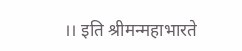।। इति श्रीमन्महाभारते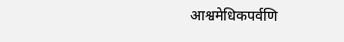आश्वमेधिकपर्वणि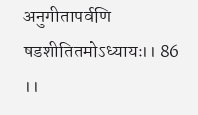अनुगीतापर्वणि षडशीतितमोऽध्यायः।। 86 ।।